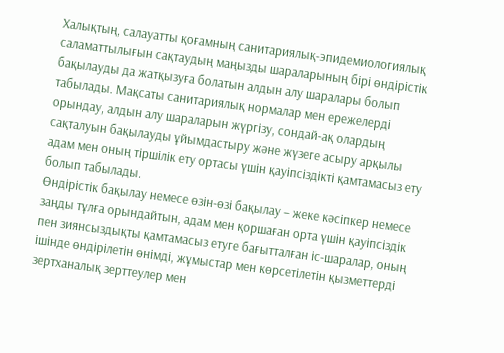Халықтың, салауатты қоғамның санитариялық-эпидемиологиялық саламаттылығын сақтаудың маңызды шараларының бірі өндірістік бақылауды да жатқызуға болатын алдын алу шаралары болып табылады. Мақсаты санитариялық нормалар мен ережелерді орындау, алдын алу шараларын жүргізу, сондай-ақ олардың сақталуын бақылауды ұйымдастыру және жүзеге асыру арқылы адам мен оның тіршілік ету ортасы үшін қауіпсіздікті қамтамасыз ету болып табылады.
Өндірістік бақылау немесе өзін-өзі бақылау – жеке кәсіпкер немесе заңды тұлға орындайтын, адам мен қоршаған орта үшін қауіпсіздік пен зиянсыздықты қамтамасыз етуге бағытталған іс-шаралар, оның ішінде өндірілетін өнімді, жұмыстар мен көрсетілетін қызметтерді зертханалық зерттеулер мен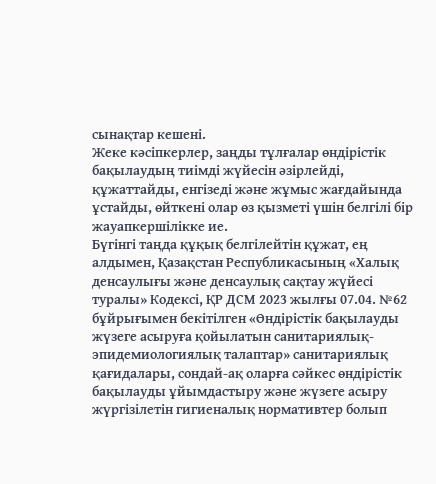сынақтар кешені.
Жеке кәсіпкерлер, заңды тұлғалар өндірістік бақылаудың тиімді жүйесін әзірлейді, құжаттайды, енгізеді және жұмыс жағдайында ұстайды, өйткені олар өз қызметі үшін белгілі бір жауапкершілікке ие.
Бүгінгі таңда құқық белгілейтін құжат, ең алдымен, Қазақстан Республикасының «Халық денсаулығы және денсаулық сақтау жүйесі туралы» Кодексі, ҚР ДСМ 2023 жылғы 07.04. №62 бұйрығымен бекітілген «Өндірістік бақылауды жүзеге асыруға қойылатын санитариялық-эпидемиологиялық талаптар» санитариялық қағидалары, сондай-ақ оларға сәйкес өндірістік бақылауды ұйымдастыру және жүзеге асыру жүргізілетін гигиеналық нормативтер болып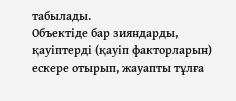табылады.
Объектіде бар зияндарды, қауіптерді (қауіп факторларын) ескере отырып, жауапты тұлға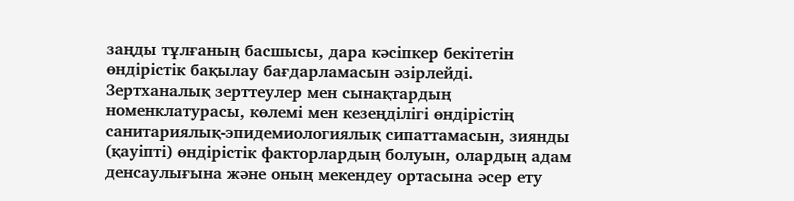заңды тұлғаның басшысы, дара кәсіпкер бекітетін өндірістік бақылау бағдарламасын әзірлейді.
Зертханалық зерттеулер мен сынақтардың номенклатурасы, көлемі мен кезеңділігі өндірістің санитариялық-эпидемиологиялық сипаттамасын, зиянды (қауіпті) өндірістік факторлардың болуын, олардың адам денсаулығына және оның мекендеу ортасына әсер ету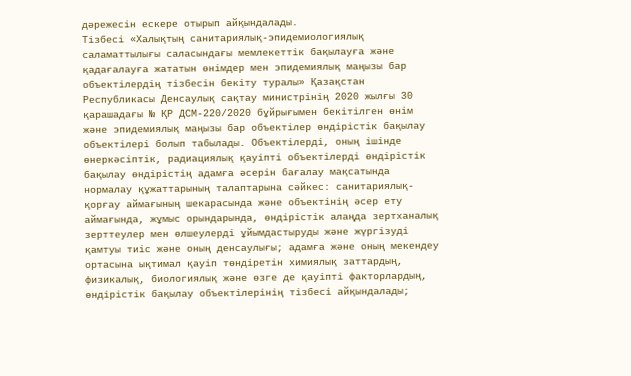дәрежесін ескере отырып айқындалады.
Тізбесі «Халықтың санитариялық-эпидемиологиялық саламаттылығы саласындағы мемлекеттік бақылауға және қадағалауға жататын өнімдер мен эпидемиялық маңызы бар объектілердің тізбесін бекіту туралы» Қазақстан Республикасы Денсаулық сақтау министрінің 2020 жылғы 30 қарашадағы № ҚР ДСМ-220/2020 бұйрығымен бекітілген өнім және эпидемиялық маңызы бар объектілер өндірістік бақылау объектілері болып табылады. Объектілерді, оның ішінде өнеркәсіптік, радиациялық қауіпті объектілерді өндірістік бақылау өндірістің адамға әсерін бағалау мақсатында нормалау құжаттарының талаптарына сәйкес: санитариялық-қорғау аймағының шекарасында және объектінің әсер ету аймағында, жұмыс орындарында, өндірістік алаңда зертханалық зерттеулер мен өлшеулерді ұйымдастыруды және жүргізуді қамтуы тиіс және оның денсаулығы; адамға және оның мекендеу ортасына ықтимал қауіп төндіретін химиялық заттардың, физикалық, биологиялық және өзге де қауіпті факторлардың, өндірістік бақылау объектілерінің тізбесі айқындалады;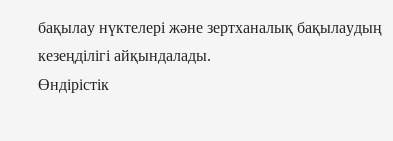бақылау нүктелері және зертханалық бақылаудың кезеңділігі айқындалады.
Өндірістік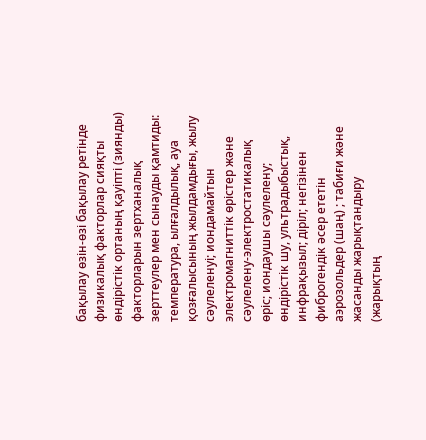бақылау өзін-өзі бақылау ретінде физикалық факторлар сияқты өндірістік ортаның қауіпті (зиянды) факторларын зертханалық зерттеулер мен сынауды қамтиды: температура, ылғалдылық, ауа қозғалысының жылдамдығы, жылу сәулеленуі; иондамайтын электромагниттік өрістер және сәулелену-электростатикалық өріс; иондаушы сәулелену; өндірістік шу, ультрадыбыстық, инфрақызыл; діріл; негізінен фиброгендік әсер ететін аэрозольдер (шаң) ; табиғи және жасанды жарықтандыру (жарықтың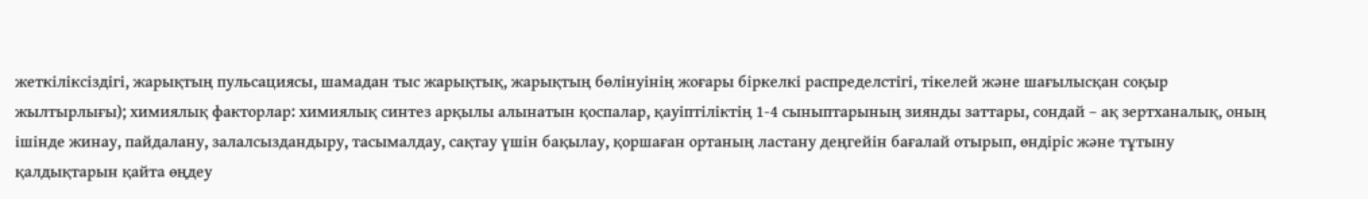жеткіліксіздігі, жарықтың пульсациясы, шамадан тыс жарықтық, жарықтың бөлінуінің жоғары біркелкі распределстігі, тікелей және шағылысқан соқыр жылтырлығы); химиялық факторлар: химиялық синтез арқылы алынатын қоспалар, қауіптіліктің 1-4 сыныптарының зиянды заттары, сондай – ақ зертханалық, оның ішінде жинау, пайдалану, залалсыздандыру, тасымалдау, сақтау үшін бақылау, қоршаған ортаның ластану деңгейін бағалай отырып, өндіріс және тұтыну қалдықтарын қайта өңдеу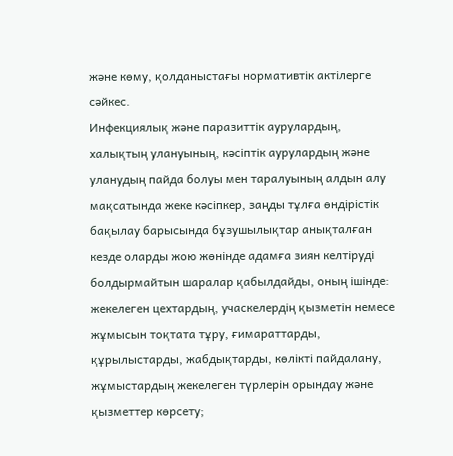және көму, қолданыстағы нормативтік актілерге сәйкес.
Инфекциялық және паразиттік аурулардың, халықтың улануының, кәсіптік аурулардың және уланудың пайда болуы мен таралуының алдын алу мақсатында жеке кәсіпкер, заңды тұлға өндірістік бақылау барысында бұзушылықтар анықталған кезде оларды жою жөнінде адамға зиян келтіруді болдырмайтын шаралар қабылдайды, оның ішінде:
жекелеген цехтардың, учаскелердің қызметін немесе жұмысын тоқтата тұру, ғимараттарды, құрылыстарды, жабдықтарды, көлікті пайдалану, жұмыстардың жекелеген түрлерін орындау және қызметтер көрсету;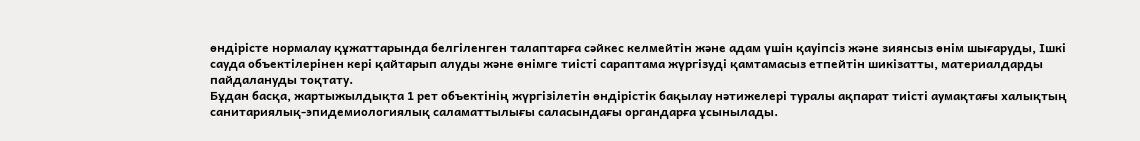өндірісте нормалау құжаттарында белгіленген талаптарға сәйкес келмейтін және адам үшін қауіпсіз және зиянсыз өнім шығаруды, Ішкі сауда объектілерінен кері қайтарып алуды және өнімге тиісті сараптама жүргізуді қамтамасыз етпейтін шикізатты, материалдарды пайдалануды тоқтату.
Бұдан басқа, жартыжылдықта 1 рет объектінің жүргізілетін өндірістік бақылау нәтижелері туралы ақпарат тиісті аумақтағы халықтың санитариялық-эпидемиологиялық саламаттылығы саласындағы органдарға ұсынылады.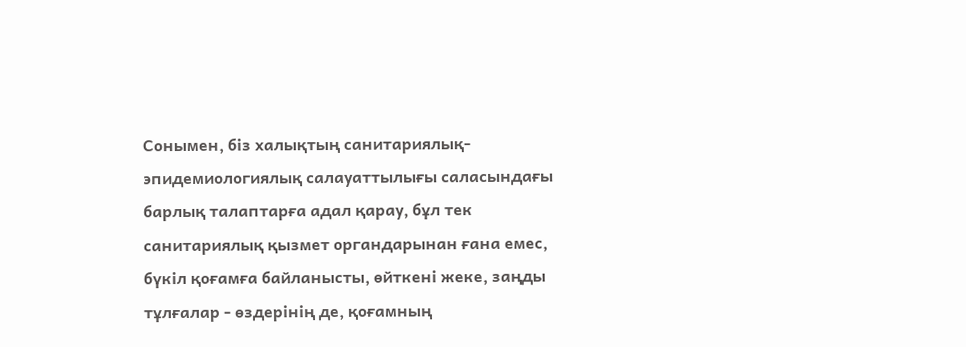Сонымен, біз халықтың санитариялық-эпидемиологиялық салауаттылығы саласындағы барлық талаптарға адал қарау, бұл тек санитариялық қызмет органдарынан ғана емес, бүкіл қоғамға байланысты, өйткені жеке, заңды тұлғалар - өздерінің де, қоғамның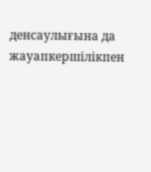денсаулығына да жауапкершілікпен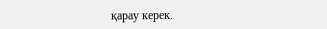қарау керек.